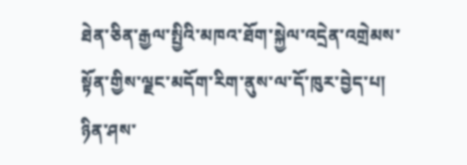ཐེན་ཅིན་རྒྱལ་སྤྱིའི་མཁའ་ཐོག་སྐྱེལ་འདྲེན་འགྲེམས་སྟོན་གྱིས་ལྗང་མདོག་རིག་ནུས་ལ་དོ་ཁུར་བྱེད་པ།
ཉིན་ཤས་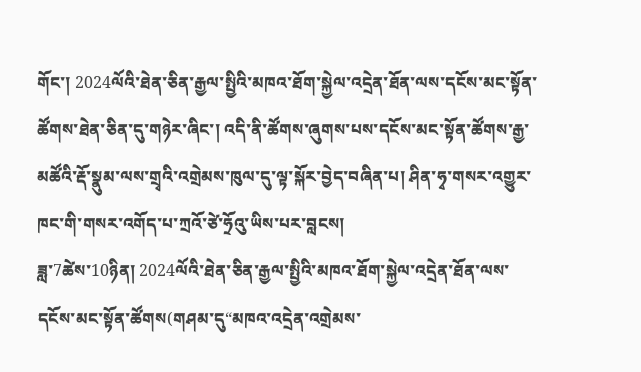གོང་། 2024ལོའི་ཐེན་ཅིན་རྒྱལ་སྤྱིའི་མཁའ་ཐོག་སྐྱེལ་འདྲེན་ཐོན་ལས་དངོས་མང་སྟོན་ཚོགས་ཐེན་ཅིན་དུ་གཉེར་ཞིང་། འདི་ནི་ཚོགས་ཞུགས་པས་དངོས་མང་སྟོན་ཚོགས་རྒྱ་མཚོའི་རྡོ་སྣུམ་ལས་གྲྭའི་འགྲེམས་ཁུལ་དུ་ལྟ་སྐོར་བྱེད་བཞིན་པ། ཤིན་ཧྭ་གསར་འགྱུར་ཁང་གི་གསར་འགོད་པ་ཀྲའོ་ཙེ་ཧྲོའུ་ཡིས་པར་བླངས།
ཟླ་7ཚེས་10ཉིན། 2024ལོའི་ཐེན་ཅིན་རྒྱལ་སྤྱིའི་མཁའ་ཐོག་སྐྱེལ་འདྲེན་ཐོན་ལས་དངོས་མང་སྟོན་ཚོགས(གཤམ་དུ“མཁའ་འདྲེན་འགྲེམས་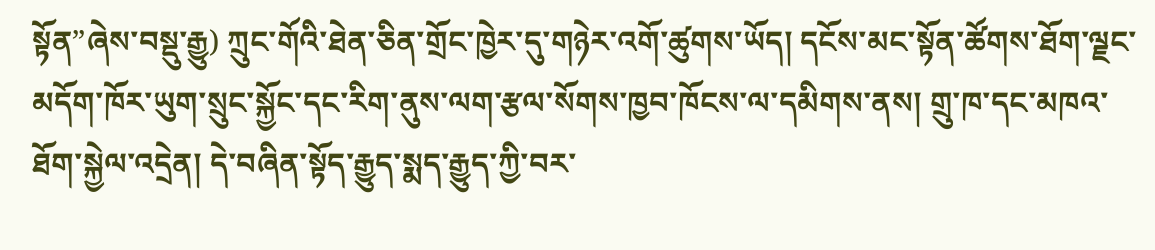སྟོན”ཞེས་བསྡུ་རྒྱུ) ཀྲུང་གོའི་ཐེན་ཅིན་གྲོང་ཁྱེར་དུ་གཉེར་འགོ་ཚུགས་ཡོད། དངོས་མང་སྟོན་ཚོགས་ཐོག་ལྗང་མདོག་ཁོར་ཡུག་སྲུང་སྐྱོང་དང་རིག་ནུས་ལག་རྩལ་སོགས་ཁྱབ་ཁོངས་ལ་དམིགས་ནས། གྲུ་ཁ་དང་མཁའ་ཐོག་སྐྱེལ་འདྲེན། དེ་བཞིན་སྟོད་རྒྱུད་སྨད་རྒྱུད་ཀྱི་བར་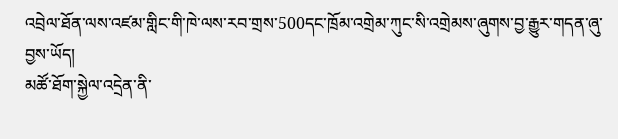འབྲེལ་ཐོན་ལས་འཛམ་གླིང་གི་ཁེ་ལས་རབ་གྲས་500དང་ཁྲོམ་འགྲེམ་ཀུང་སི་འགྲེམས་ཞུགས་བྱ་རྒྱུར་གདན་ཞུ་བྱས་ཡོད།
མཚོ་ཐོག་སྐྱེལ་འདྲེན་ནི་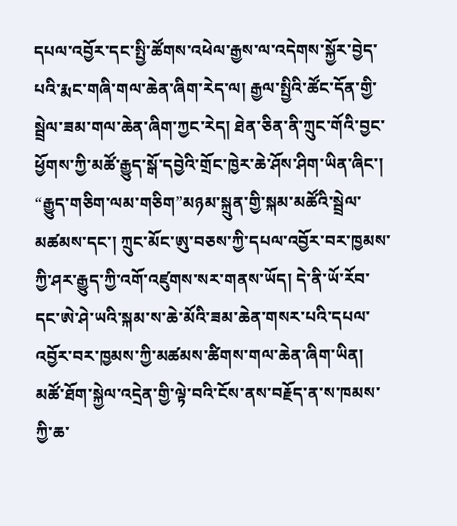དཔལ་འབྱོར་དང་སྤྱི་ཚོགས་འཕེལ་རྒྱས་ལ་འདེགས་སྐྱོར་བྱེད་པའི་རྨང་གཞི་གལ་ཆེན་ཞིག་རེད་ལ། རྒྱལ་སྤྱིའི་ཚོང་དོན་གྱི་སྦྲེལ་ཟམ་གལ་ཆེན་ཞིག་ཀྱང་རེད། ཐེན་ཅིན་ནི་ཀྲུང་གོའི་བྱང་ཕྱོགས་ཀྱི་མཚོ་རྒྱུད་སྒོ་དབྱེའི་གྲོང་ཁྱེར་ཆེ་ཤོས་ཤིག་ཡིན་ཞིང་། “རྒྱུད་གཅིག་ལམ་གཅིག”མཉམ་སྐྲུན་གྱི་སྐམ་མཚོའི་སྦྲེལ་མཚམས་དང་། ཀྲུང་མོང་ཨུ་བཅས་ཀྱི་དཔལ་འབྱོར་བར་ཁྱམས་ཀྱི་ཤར་རྒྱུད་ཀྱི་འགོ་འཛུགས་སར་གནས་ཡོད། དེ་ནི་ཡོ་རོབ་དང་ཨེ་ཤེ་ཡའི་སྐམ་ས་ཆེ་མོའི་ཟམ་ཆེན་གསར་པའི་དཔལ་འབྱོར་བར་ཁྱམས་ཀྱི་མཚམས་ཚིགས་གལ་ཆེན་ཞིག་ཡིན། མཚོ་ཐོག་སྐྱེལ་འདྲེན་གྱི་ལྟེ་བའི་ངོས་ནས་བརྗོད་ན་ས་ཁམས་ཀྱི་ཆ་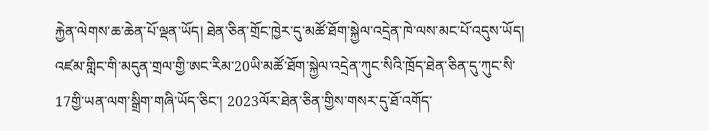རྐྱེན་ལེགས་ཆ་ཆེན་པོ་ལྡན་ཡོད། ཐེན་ཅིན་གྲོང་ཁྱེར་དུ་མཚོ་ཐོག་སྐྱེལ་འདྲེན་ཁེ་ལས་མང་པོ་འདུས་ཡོད། འཛམ་གླིང་གི་མདུན་གྲལ་གྱི་ཨང་རིམ་20ཡི་མཚོ་ཐོག་སྐྱེལ་འདྲེན་ཀུང་སིའི་ཁྲོད་ཐེན་ཅིན་དུ་ཀུང་སི་17གྱི་ཡན་ལག་སྒྲིག་གཞི་ཡོད་ཅིང་། 2023ལོར་ཐེན་ཅིན་གྱིས་གསར་དུ་ཐོ་འགོད་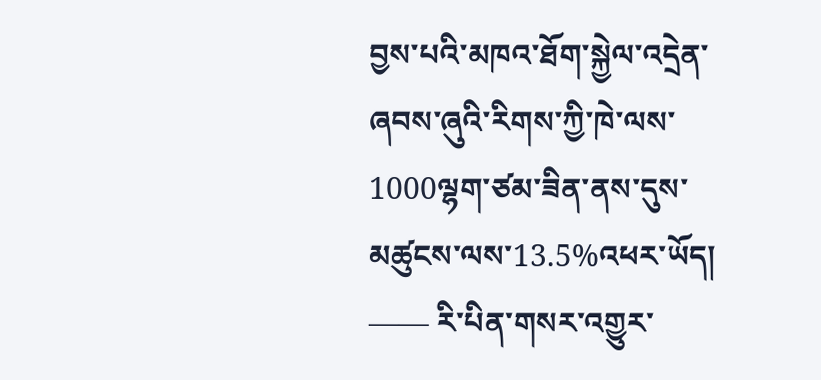བྱས་པའི་མཁའ་ཐོག་སྐྱེལ་འདྲེན་ཞབས་ཞུའི་རིགས་ཀྱི་ཁེ་ལས་1000ལྷག་ཙམ་ཟིན་ནས་དུས་མཚུངས་ལས་13.5%འཕར་ཡོད།
—— རི་པིན་གསར་འགྱུར་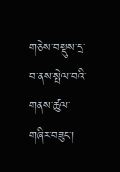གཅེས་བསྡུས་དྲ་བ་ནས་སྤེལ་བའི་གནས་ཚུལ་གཞིར་བཟུང་།